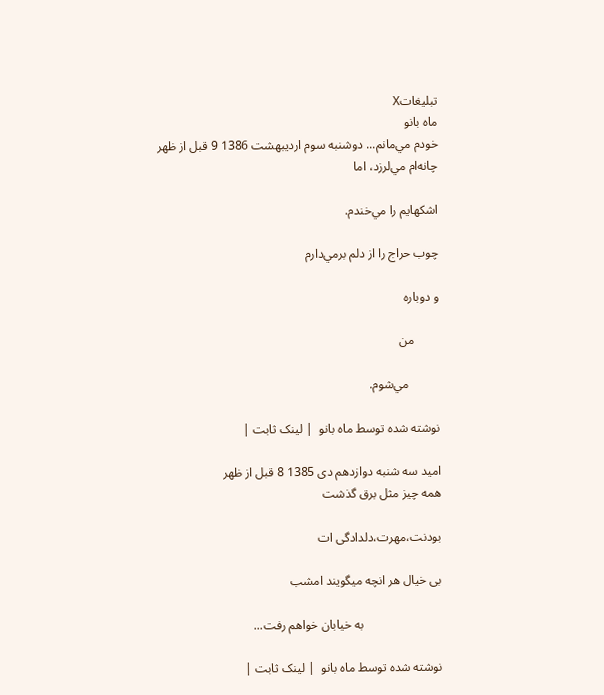تبليغاتX
ماه بانو
خودم مي‌مانم... دوشنبه سوم اردیبهشت 1386 9 قبل از ظهر
چانه‌ام مي‌لرزد، اما

اشكهايم را مي‌خندم.

چوب حراج را از دلم برمي‌دارم

و دوباره

        من

          مي‌شوم.

نوشته شده توسط ماه بانو  | لینک ثابت |

امید سه شنبه دوازدهم دی 1385 8 قبل از ظهر
همه چیز مثل برق گذشت

بودنت،مهرت،دلدادگی ات

بی خیال هر انچه میگویند امشب

                         به خیابان خواهم رفت...

نوشته شده توسط ماه بانو  | لینک ثابت |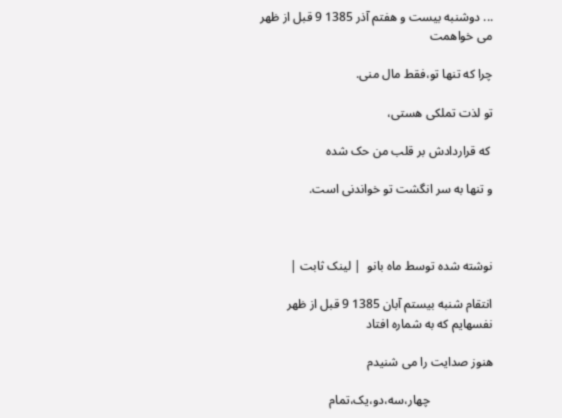... دوشنبه بیست و هفتم آذر 1385 9 قبل از ظهر
می خواهمت

چرا که تنها تو،فقط مال منی.

تو لذت تملکی هستی،

 که قراردادش بر قلب من حک شده

و تنها به سر انگشت تو خواندنی است.



نوشته شده توسط ماه بانو  | لینک ثابت |

انتقام شنبه بیستم آبان 1385 9 قبل از ظهر
نفسهایم که به شماره افتاد

هنوز صدایت را می شنیدم

                    چهار،سه،دو،یک،تمام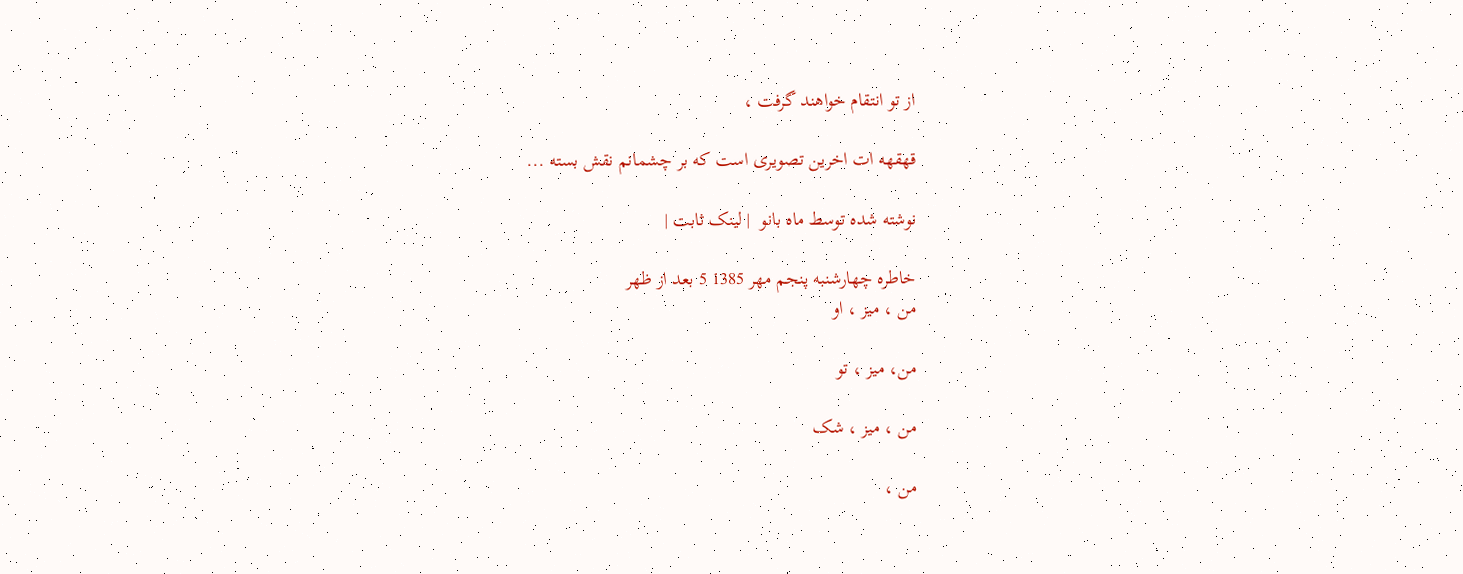از تو انتقام خواهند گرفت ،

قهقهه ات اخرین تصویری است که بر چشمانم نقش بسته ...

نوشته شده توسط ماه بانو  | لینک ثابت |

خاطره چهارشنبه پنجم مهر 1385 5 بعد از ظهر
من ، میز ، او

من، میز ، تو

من ، میز ، شک

من ،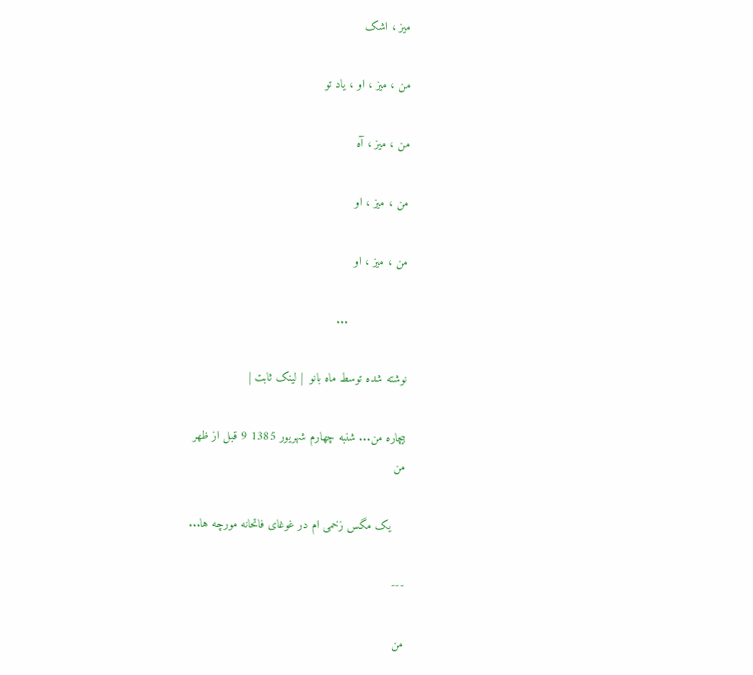میز ، اشک

من ، میز ، او ، یاد تو

من ، میز ، آه

من ، میز ، او

من ، میز ، او

                 ...

نوشته شده توسط ماه بانو  | لینک ثابت |

بیچاره من... شنبه چهارم شهریور 1385 9 قبل از ظهر
من

    یک مگس زخمی ام در غوغای فاتحانه مورچه ها...

---

من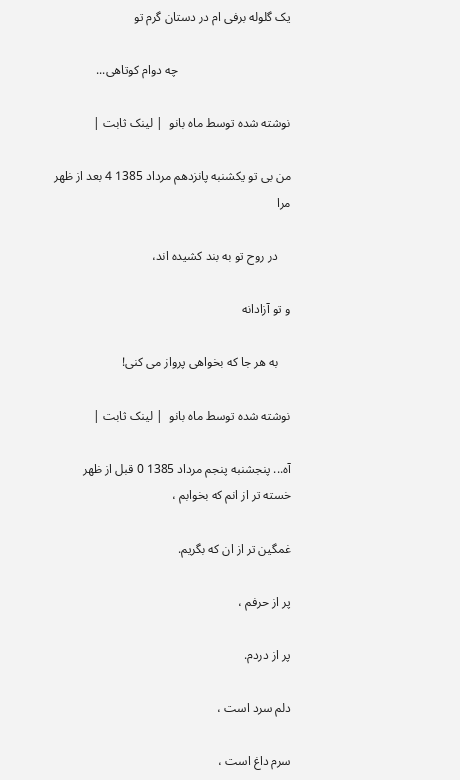یک گلوله برفی ام در دستان گرم تو

                                    چه دوام کوتاهی...

نوشته شده توسط ماه بانو  | لینک ثابت |

من بی تو یکشنبه پانزدهم مرداد 1385 4 بعد از ظهر
مرا

    در روح تو به بند کشیده اند،

و تو آزادانه

    به هر جا که بخواهی پرواز می کنی!

نوشته شده توسط ماه بانو  | لینک ثابت |

آه... پنجشنبه پنجم مرداد 1385 0 قبل از ظهر
خسته تر از انم که بخوابم ،

غمگین تر از ان که بگریم.

پر از حرفم ،

پر از دردم.

دلم سرد است ،

سرم داغ است ،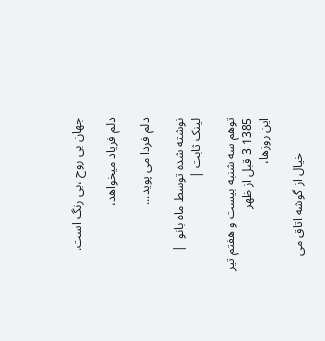جهان بی روح ،بی رنگ است.

دلم فریاد میخواهد،

دلم فردا می پوید...

نوشته شده توسط ماه بانو  | لینک ثابت |

توهم سه شنبه بیست و هفتم تیر 1385 3 قبل از ظهر
این روزها،

           خیال از گوشه اتاق می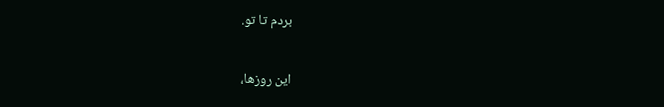بردم تا تو.

این روزها،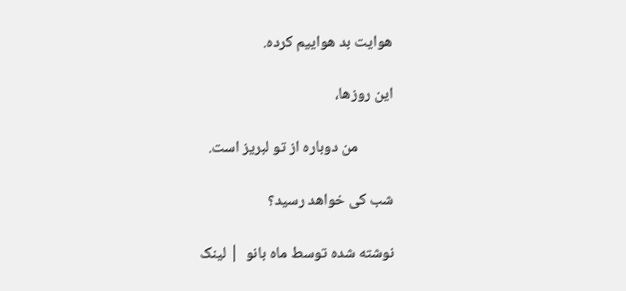هوایت بد هواییم کرده.

این روزها،

          من دوباره از تو لبریز است.

شب کی خواهد رسید؟

نوشته شده توسط ماه بانو  | لینک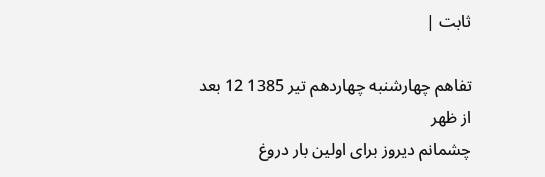ثابت |

تفاهم چهارشنبه چهاردهم تیر 1385 12 بعد از ظهر
چشمانم دیروز برای اولین بار دروغ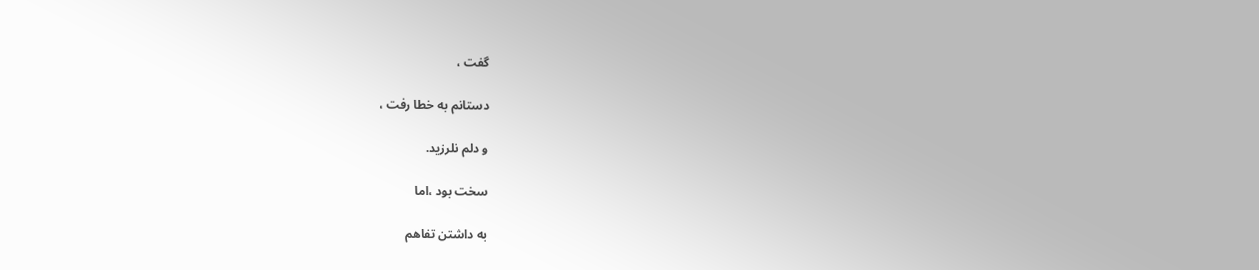گفت ،

دستانم به خطا رفت ،

و دلم نلرزید.

سخت بود ،اما

به داشتن تفاهم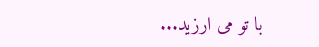با تو می ارزید...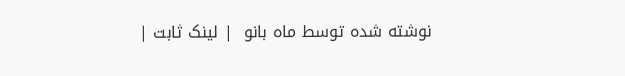نوشته شده توسط ماه بانو  | لینک ثابت |